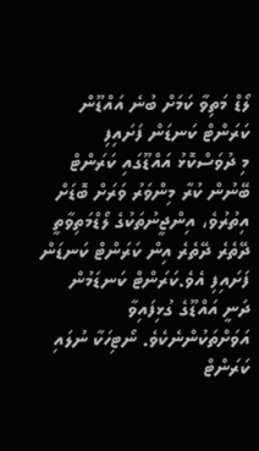ލޯޑް މަތިވާ ކަމަށް ބުނެ އައްޑޫން ކަރަންޓް ކަނޑަން ފަށައިފި
މި ދުވަސްކޮޅު އައްޑޫގައި ކަރަންޓް ބޭނުން ކުރާ މިންވަރު ވަރަށް ބޮޑަށް އިތުރުވެ، އިންޖީނުތަކުގެ ލޯޑްމަތިވާތީ ދޭތެރެ ދޭތެރެ އިން ކަރަންޓް ކަނޑަން ފަށައިފި އެވެ.ކަރަންޓް ކަނޑަމުން ދަނީ އައްޑޫގެ ގުޅިފައިވާ އަވަށްތަކުންނެކެވެ. ނޯޓިހަކާ ނުލައި ކަރަންޓް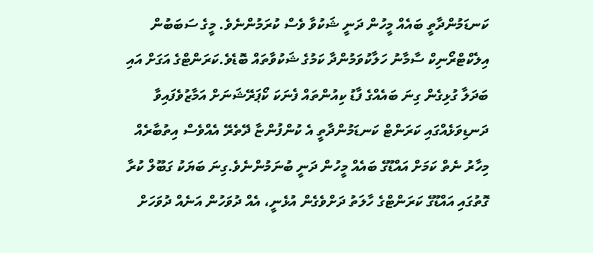ކަނޑަމުންދާތީ ބައެއް މީހުން ދަނީ ޝަކުވާ ވެސް ކުރަމުންނެވެ. މީގެ ސަބަބުން އިލެކްޓްރޯނިކް ސާމާނު ހަލާކުވަމުންދާ ކަމުގެ ޝަކުވާތައް ބޮޑެވެ.ކަރަންޓްގެ އަގަށް އައި ބަދަލާ ގުޅިގެން ގިނަ ބައެއްގެ ފާޑު ކިއުންތައް ފެނަކަ ކޯޕަރޭޝަނަށް އަމާޒުވެފައިވާ ދަނޑިވަޅެއްގައި ކަރަންޓް ކަނޑަމުންދާތީ އެ ކުންފުންޏާ ދޭތެރޭ އެއްވެސް އިތުބާރެއް މިހާރު ނެތް ކަމަށް އައްޑޫގެ ބައެއް މީހުން ދަނީ ބުނަމުންނެވެ.ގިނަ ބަޔަކު ގަބޫލް ކުރާ ގޮތުގައި އައްޑޫގެ ކަރަންޓްގެ ހާލަތު ދަށްވެގެން އުޅެނީ، އެއް ދުވަހުން އަނެއް ދުވަހަށް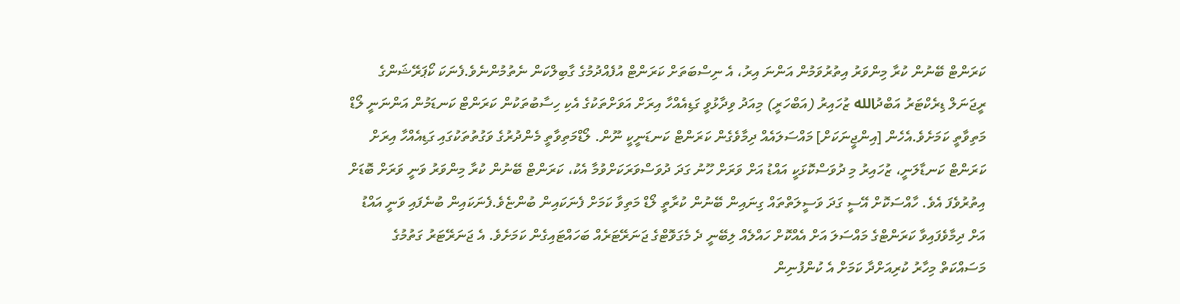ކަރަންޓް ބޭނުން ކުރާ މިންވަރު އިތުރުވަމުން އަންނަ އިރު، އެ ނިސްބަތަށް ކަރަންޓް އުފެއްދުމުގެ ގާބިލްކަން ނެތުމުންނެވެ.ފެނަކަ ކޯޕަރޭޝަންގެ ރީޖަނަލް ޑިރެކްޓަރު އަބްދުالله ޒުހައިރު (އަބްހަރީ) މިއަދު ވިދާޅުވީ ގަޑިއެއްހާ އިރަށް އަވަށްތަކުގެ އެކި ހިސާބުތަކުން ކަރަންޓް ކަނޑަމުން އަންނަނީ ލޯޑް މަތިވާތީ ކަމަށެވެ.އެހެން [އިންޖީނަކަށް] މައްސަލައެއް ދިމާވެގެން ކަރަންޓް ކަނޑަނީކީ ނޫން. ލޯޑްމަތިވާތީ މެންދުރުގެ ވަގުތުތަކުގައި ގަޑިއެއްހާ އިރަށް ކަރަންޓް ކަނޑާލަނީ، ޒުހައިރު މި ދުވަސްކޮޅަކީ އައްޑު އަށް ވަރަށް ހޫނު ގަދަ ދުވަސްވަރަކަށްވުމާ އެކު، ކަރަންޓް ބޭނުން ކުރާ މިންވަރު ވަނީ ވަރަށް ބޮޑަށް އިތުރުވެފަ އެވެ. ހާއްސަކޮށް އޭސީ ގަދަ ވަސީލަތްތައް ގިނައިން ބޭނުން ކުރާތީ ލޯޑް މަތިވާ ކަމަށް ފެނަކައިން ބުންޏެވެ.ފެނަކައިން ބުނެފައި ވަނީ އައްޑު އަށް ދިމާވެފައިވާ ކަރަންޓްގެ މައްސަލަ އަށް އެއްކޮށް ހައްލެއް ލިބޭނީ ދެ މެގަވޮޓްގެ ޖަނަރޭޓަރެއް ބަހައްޓައިގެން ކަމަށެވެ. އެ ޖަނަރޭޓަރު ގަތުމުގެ މަސައްކަތް މިހާރު ކުރިއަށްދާ ކަމަށް އެ ކުންފުނިން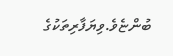ބުންޏެވެ.ވިޔަފާރިތަކުގެ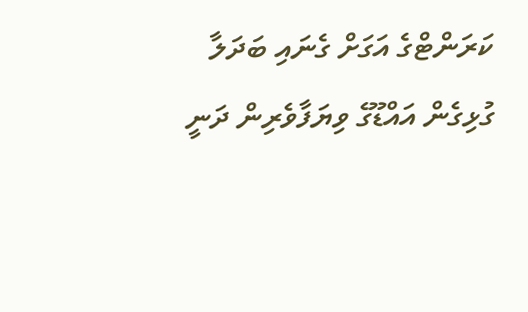ކަރަންޓްގެ އަގަށް ގެނައި ބަދަލާ ގުޅިގެން އައްޑޫގެ ވިޔަފާވެރިން ދަނީ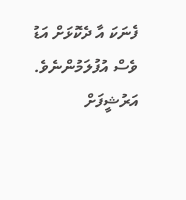ފެނަކަ އާ ދެކޮޅަށް އަޑު ވެސް އުފުލަމުންނެވެ.
އަރުޝީފަށް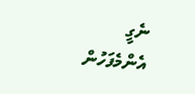ނެގީ
އެންމެފަހުން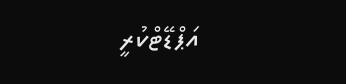އަޕްޑޭޓްކުރީ